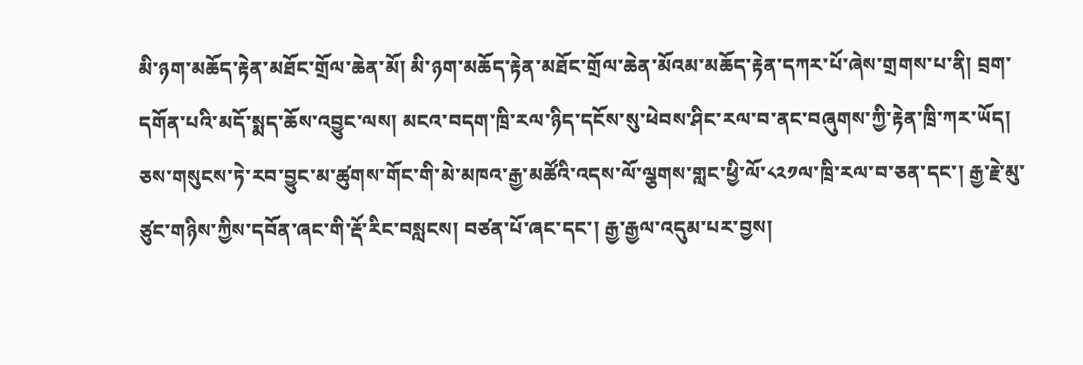མི་ཉག་མཆོད་རྟེན་མཐོང་གྲོལ་ཆེན་མོ། མི་ཉག་མཆོད་རྟེན་མཐོང་གྲོལ་ཆེན་མོའམ་མཆོད་རྟེན་དཀར་པོ་ཞེས་གྲགས་པ་ནི། བྲག་དགོན་པའི་མདོ་སྨད་ཆོས་འབྱུང་ལས། མངའ་བདག་ཁྲི་རལ་ཉིད་དངོས་སུ་ཕེབས་ཤིང་རལ་བ་ནང་བཞུགས་ཀྱི་རྟེན་ཁྲི་ཀར་ཡོད། ཅས་གསུངས་ཏེ་རབ་བྱུང་མ་ཚུགས་གོང་གི་མེ་མཁའ་རྒྱ་མཚོའི་འདས་ལོ་ལྕགས་གླང་ཕྱི་ལོ་༨༢༡ལ་ཁྲི་རལ་བ་ཅན་དང་། རྒྱ་རྗེ་མུ་ཙུང་གཉིས་ཀྱིས་དབོན་ཞང་གི་རྡོ་རིང་བསླངས། བཙན་པོ་ཞང་དང་། རྒྱ་རྒྱལ་འདུམ་པར་བྱས།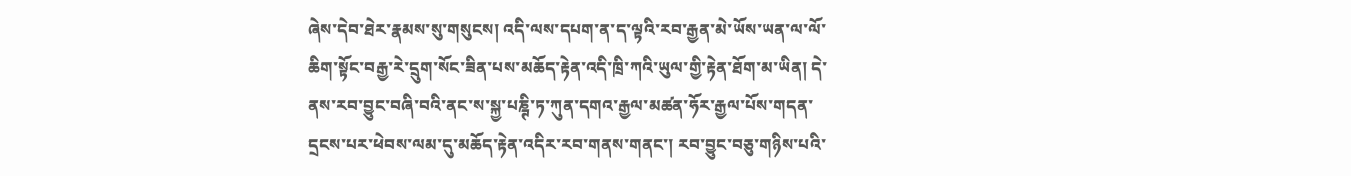ཞེས་དེབ་ཐེར་རྣམས་སུ་གསུངས། འདི་ལས་དཔག་ན་ད་ལྟའི་རབ་རྒྱན་མེ་ཡོས་ཡན་ལ་ལོ་ཆིག་སྟོང་བརྒྱ་རེ་དྲུག་སོང་ཟིན་པས་མཆོད་རྟེན་འདི་ཁྲི་ཀའི་ཡུལ་གྱི་རྟེན་ཐོག་མ་ཡིན། དེ་ནས་རབ་བྱུང་བཞི་བའི་ནང་ས་སྐྱ་པཎྚི་ཏ་ཀུན་དགའ་རྒྱལ་མཚན་ཧོར་རྒྱལ་པོས་གདན་དྲངས་པར་ཕེབས་ལམ་དུ་མཆོད་རྟེན་འདིར་རབ་གནས་གནང་། རབ་བྱུང་བཅུ་གཉིས་པའི་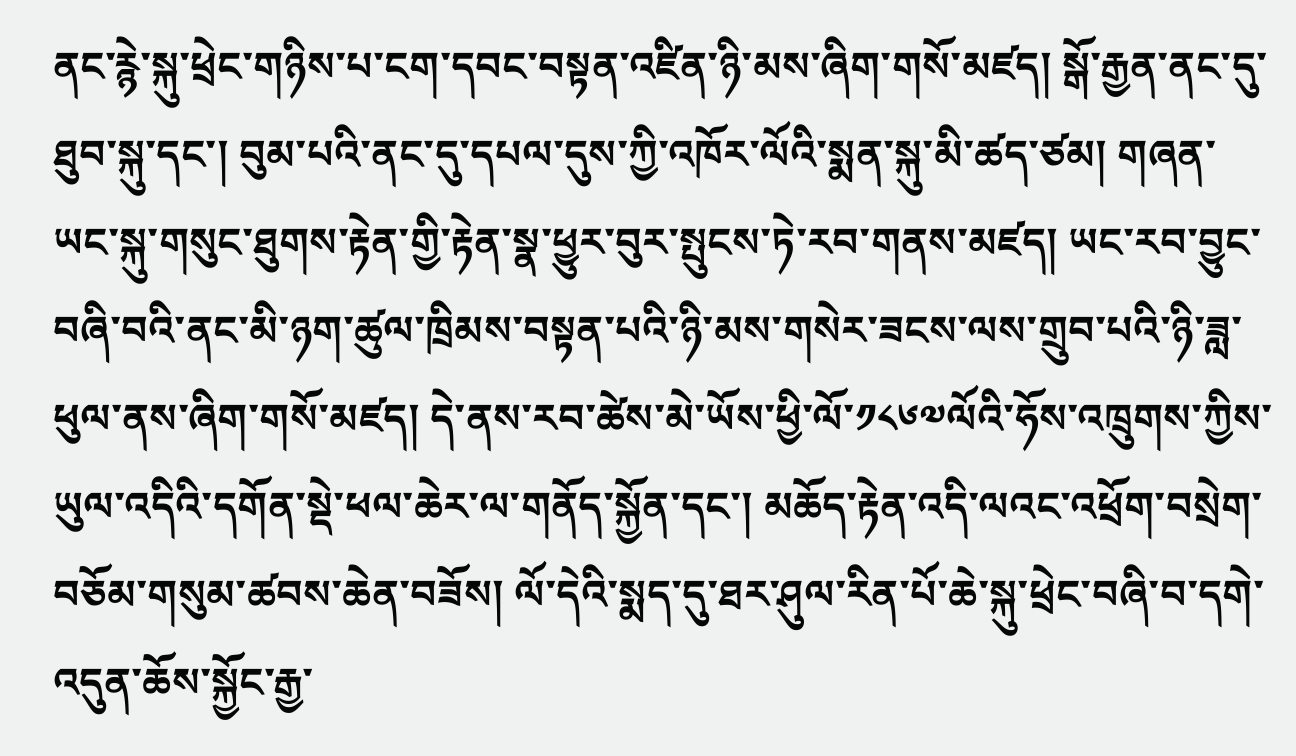ནང་རྙེ་སྐུ་ཕྲེང་གཉིས་པ་ངག་དབང་བསྟན་འཛིན་ཉི་མས་ཞིག་གསོ་མཛད། སྒོ་རྒྱན་ནང་དུ་ཐུབ་སྐུ་དང་། བུམ་པའི་ནང་དུ་དཔལ་དུས་ཀྱི་འཁོར་ལོའི་སྨན་སྐུ་མི་ཚད་ཙམ། གཞན་ཡང་སྐུ་གསུང་ཐུགས་རྟེན་གྱི་རྟེན་སྣ་ཕྱུར་བུར་སྤུངས་ཏེ་རབ་གནས་མཛད། ཡང་རབ་བྱུང་བཞི་བའི་ནང་མི་ཉག་ཚུལ་ཁྲིམས་བསྟན་པའི་ཉི་མས་གསེར་ཟངས་ལས་གྲུབ་པའི་ཉི་ཟླ་ཕུལ་ནས་ཞིག་གསོ་མཛད། དེ་ནས་རབ་ཚེས་མེ་ཡོས་ཕྱི་ལོ་༡༨༦༧ལོའི་ཧོས་འཁྲུགས་ཀྱིས་ཡུལ་འདིའི་དགོན་སྡེ་ཕལ་ཆེར་ལ་གནོད་སྐྱོན་དང་། མཆོད་རྟེན་འདི་ལའང་འཕྲོག་བསྲེག་བཅོམ་གསུམ་ཚབས་ཆེན་བཟོས། ལོ་དེའི་སྨད་དུ་ཐར་ཤུལ་རིན་པོ་ཆེ་སྐུ་ཕྲེང་བཞི་བ་དགེ་འདུན་ཆོས་སྐྱོང་རྒྱ་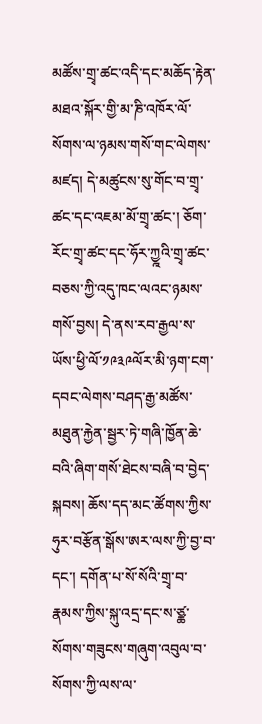མཚོས་གྲྭ་ཚང་འདི་དང་མཆོད་རྟེན་མཐའ་སྐོར་གྱི་མ་ཎི་འཁོར་ལོ་སོགས་ལ་ཉམས་གསོ་གང་ལེགས་མཛད། དེ་མཚུངས་སུ་གོང་བ་གྲྭ་ཚང་དང་འཇམ་མོ་གྲྭ་ཚང་། ཅོག་རོང་གྲྭ་ཚང་དང་ཧོར་ཀྱྰའི་གྲྭ་ཚང་བཅས་ཀྱི་འདུ་ཁང་ལའང་ཉམས་གསོ་བྱས། དེ་ནས་རབ་རྒྱལ་ས་ཡོས་ཕྱི་ལོ་༡༩༣༩ལོར་མི་ཉག་ངག་དབང་ལེགས་བཤད་རྒྱ་མཚོས་མཐུན་རྐྱེན་སྦྱར་ཏེ་གཞི་ཁྱོན་ཆེ་བའི་ཞིག་གསོ་ཐེངས་བཞི་བ་བྱེད་སྐབས། ཆོས་དད་མང་ཚོགས་ཀྱིས་ཧུར་བརྩོན་སྒོས་ཨར་ལས་ཀྱི་བྱ་བ་དང་། དགོན་པ་སོ་སོའི་གྲྭ་བ་རྣམས་ཀྱིས་སྐུ་འདྲ་དང་ས་ཙྪ་སོགས་གཟུངས་གཞུག་འབུལ་བ་སོགས་ཀྱི་ལས་ལ་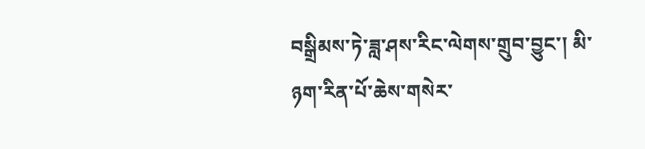བསྒྲིམས་ཏེ་ཟླ་ཤས་རིང་ལེགས་གྲུབ་བྱུང་། མི་ཉག་རིན་པོ་ཆེས་གསེར་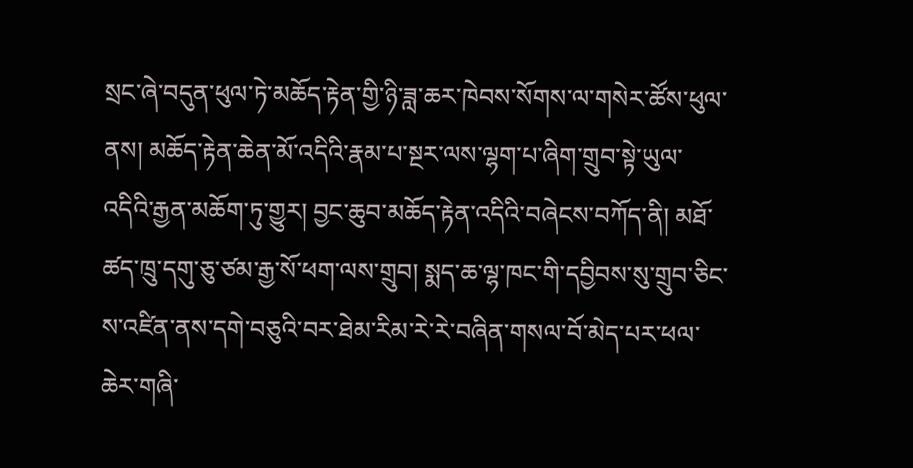སྲང་ཞེ་བདུན་ཕུལ་ཏེ་མཆོད་རྟེན་གྱི་ཉི་ཟླ་ཆར་ཁེབས་སོགས་ལ་གསེར་ཚོས་ཕུལ་ནས། མཆོད་རྟེན་ཆེན་མོ་འདིའི་རྣམ་པ་སྔར་ལས་ལྷག་པ་ཞིག་གྲུབ་སྟེ་ཡུལ་འདིའི་རྒྱན་མཆོག་ཏུ་གྱུར། བྱང་ཆུབ་མཆོད་རྟེན་འདིའི་བཞེངས་བཀོད་ནི། མཐོ་ཚད་ཁྲུ་དགུ་ཅུ་ཙམ་རྒྱ་སོ་ཕག་ལས་གྲུབ། སྨད་ཆ་ལྷ་ཁང་གི་དབྱིབས་སུ་གྲུབ་ཅིང་ས་འཛིན་ནས་དགེ་བཅུའི་བར་ཐེམ་རིམ་རེ་རེ་བཞིན་གསལ་བོ་མེད་པར་ཕལ་ཆེར་གཞི་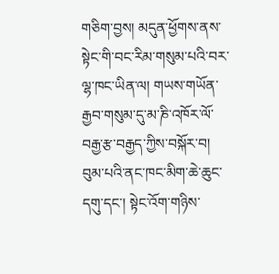གཅིག་བྱས། མདུན་ཕྱོགས་ནས་སྟེང་གི་བང་རིམ་གསུམ་པའི་བར་ལྷ་ཁང་ཡིན་ལ། གཡས་གཡོན་རྒྱབ་གསུམ་དུ་མ་ཎི་འཁོར་ལོ་བརྒྱ་རྩ་བརྒྱད་ཀྱིས་བསྐོར་བ། བུམ་པའི་ནང་ཁང་མིག་ཆེ་ཆུང་དགུ་དང་། སྟེང་འོག་གཉིས་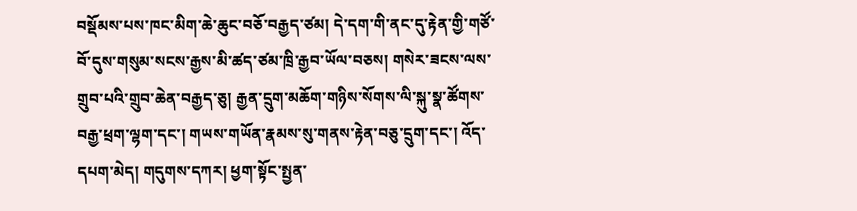བསྡོམས་པས་ཁང་མིག་ཆེ་ཆུང་བཅོ་བརྒྱད་ཙམ། དེ་དག་གི་ནང་དུ་རྟེན་གྱི་གཙོ་བོ་དུས་གསུམ་སངས་རྒྱས་མི་ཚད་ཙམ་ཁྲི་རྒྱབ་ཡོལ་བཅས། གསེར་ཟངས་ལས་གྲུབ་པའི་གྲུབ་ཆེན་བརྒྱད་ཅུ། རྒྱན་དྲུག་མཆོག་གཉིས་སོགས་ལི་སྐུ་སྣ་ཚོགས་བརྒྱ་ཕྲག་ལྷག་དང་། གཡས་གཡོན་རྣམས་སུ་གནས་རྟེན་བཅུ་དྲུག་དང་། འོད་དཔག་མེད། གདུགས་དཀར། ཕྱག་སྟོང་སྤྱན་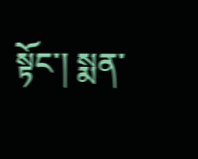སྟོང་། སྨན་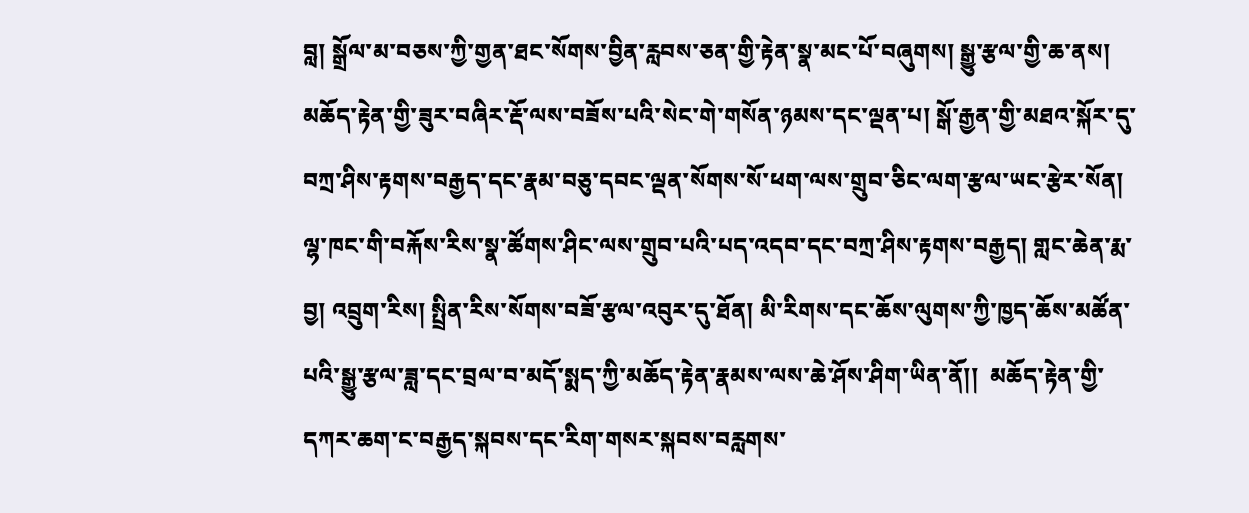བླ། སྒྲོལ་མ་བཅས་ཀྱི་གྱན་ཐང་སོགས་བྱིན་རླབས་ཅན་གྱི་རྟེན་སྣ་མང་པོ་བཞུགས། སྒྱུ་རྩལ་གྱི་ཆ་ནས། མཆོད་རྟེན་གྱི་ཟུར་བཞིར་རྡོ་ལས་བཟོས་པའི་སེང་གེ་གསོན་ཉམས་དང་ལྡན་པ། སྒོ་རྒྱན་གྱི་མཐའ་སྐོར་དུ་བཀྲ་ཤིས་རྟགས་བརྒྱད་དང་རྣམ་བཅུ་དབང་ལྡན་སོགས་སོ་ཕག་ལས་གྲུབ་ཅིང་ལག་རྩལ་ཡང་རྩེར་སོན། ལྷ་ཁང་གི་བརྐོས་རིས་སྣ་ཚོགས་ཤིང་ལས་གྲུབ་པའི་པད་འདབ་དང་བཀྲ་ཤིས་རྟགས་བརྒྱད། གླང་ཆེན་རྨ་བྱ། འབྲུག་རིས། སྤྲིན་རིས་སོགས་བཟོ་རྩལ་འབུར་དུ་ཐོན། མི་རིགས་དང་ཆོས་ལུགས་ཀྱི་ཁྱད་ཆོས་མཚོན་པའི་སྒྱུ་རྩལ་ཟླ་དང་བྲལ་བ་མདོ་སྨད་ཀྱི་མཆོད་རྟེན་རྣམས་ལས་ཆེ་ཤོས་ཤིག་ཡིན་ནོ།།  མཆོད་རྟེན་གྱི་དཀར་ཆག་ང་བརྒྱད་སྐབས་དང་རིག་གསར་སྐབས་བརླགས་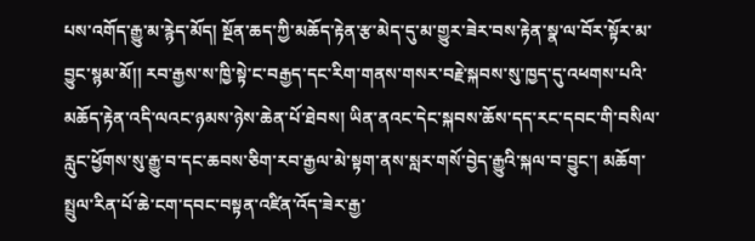པས་འགོད་རྒྱུ་མ་རྙེད་མོད། སྔོན་ཆད་ཀྱི་མཆོད་རྟེན་རྩ་མེད་དུ་མ་གྱུར་ཟེར་བས་རྟེན་སྣ་ལ་བོར་སྟོར་མ་བྱུང་སྙམ་མོ།། རབ་རྒྱས་ས་ཁྱི་སྟེ་ང་བརྒྱད་དང་རིག་གནས་གསར་བརྗེ་སྐབས་སུ་ཁྱད་དུ་འཕགས་པའི་མཆོད་རྟེན་འདི་ལའང་ཉམས་ཉེས་ཆེན་པོ་ཐེབས། ཡིན་ནའང་དེང་སྐབས་ཆོས་དད་རང་དབང་གི་བསིལ་རླུང་ཕྱོགས་སུ་རྒྱུ་བ་དང་ཆབས་ཅིག་རབ་རྒྱལ་མེ་སྟག་ནས་སླར་གསོ་བྱེད་རྒྱུའི་སྐལ་བ་བྱུང་། མཆོག་སྤྲུལ་རིན་པོ་ཆེ་ངག་དབང་བསྟན་འཛིན་འོད་ཟེར་རྒྱ་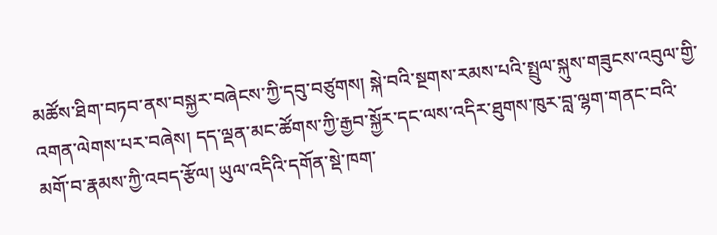མཚོས་ཐིག་བཏབ་ནས་བསྐྱར་བཞེངས་ཀྱི་དབུ་བཙུགས། སྐེ་བའི་སྔགས་རམས་པའི་སྤྲུལ་སྐུས་གཟུངས་འབུལ་གྱི་འགན་ལེགས་པར་བཞེས། དད་ལྡན་མང་ཚོགས་ཀྱི་རྒྱབ་སྐྱོར་དང་ལས་འདིར་ཐུགས་ཁུར་བླ་ལྷག་གནང་བའི་མགོ་བ་རྣམས་ཀྱི་འབད་རྩོལ། ཡུལ་འདིའི་དགོན་སྡེ་ཁག་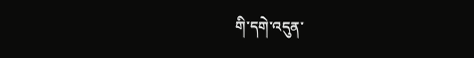གི་དགེ་འདུན་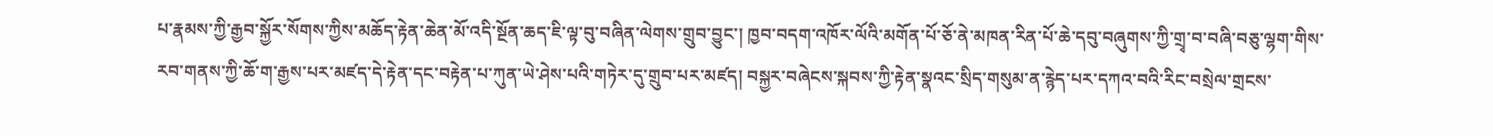པ་རྣམས་ཀྱི་རྒྱབ་སྐྱོར་སོགས་ཀྱིས་མཆོད་རྟེན་ཆེན་མོ་འདི་སྔོན་ཆད་ཇི་ལྟ་བུ་བཞིན་ལེགས་གྲུབ་བྱུང་། ཁྱབ་བདག་འཁོར་ལོའི་མགོན་པོ་ཅོ་ནེ་མཁན་རིན་པོ་ཆེ་དབུ་བཞུགས་ཀྱི་གྲྭ་བ་བཞི་བཅུ་ལྷག་གིས་རབ་གནས་ཀྱི་ཆོ་ག་རྒྱས་པར་མཛད་དེ་རྟེན་དང་བརྟེན་པ་ཀུན་ཡེ་ཤེས་པའི་གཏེར་དུ་གྲུབ་པར་མཛད། བསྐྱར་བཞེངས་སྐབས་ཀྱི་རྟེན་སྣའང་སྲིད་གསུམ་ན་རྙེད་པར་དཀའ་བའི་རིང་བསྲེལ་གྲངས་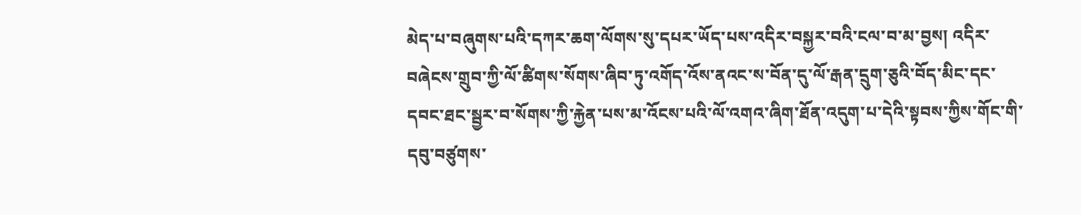མེད་པ་བཞུགས་པའི་དཀར་ཆག་ལོགས་སུ་དཔར་ཡོད་པས་འདིར་བསྐྱར་བའི་ངལ་བ་མ་བྱས། འདིར་བཞེངས་གྲུབ་ཀྱི་ལོ་ཚིགས་སོགས་ཞིབ་ཏུ་འགོད་འོས་ནའང་ས་བོན་དུ་ལོ་རྒན་དྲུག་ཅུའི་བོད་མིང་དང་དབང་ཐང་སྦྱར་བ་སོགས་ཀྱི་རྐྱེན་པས་མ་འོངས་པའི་ལོ་འགའ་ཞིག་ཐོན་འདུག་པ་དེའི་སྟབས་ཀྱིས་གོང་གི་དབུ་བཙུགས་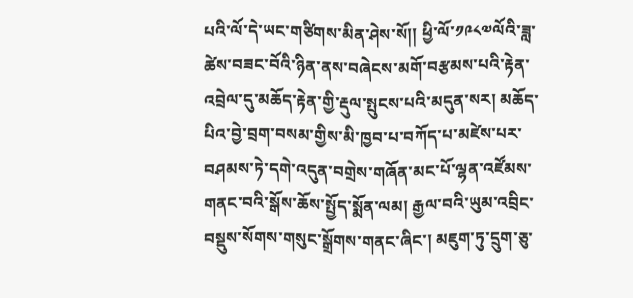པའི་ལོ་དེ་ཡང་གཙིགས་མིན་ཤེས་སོ།། ཕྱི་ལོ་༡༩༨༧ལོའི་ཟླ་ཚེས་བཟང་བོའི་ཉིན་ནས་བཞེངས་མགོ་བརྩམས་པའི་རྟེན་འབྲེལ་དུ་མཆོད་རྟེན་གྱི་རྡུལ་སྤུངས་པའི་མདུན་སར། མཆོད་པིའ་བྱེ་བྲག་བསམ་གྱིས་མི་ཁྱབ་པ་བཀོད་པ་མཛེས་པར་བཤམས་ཏེ་དགེ་འདུན་བགྲེས་གཞོན་མང་པོ་ལྷན་འཛོམས་གནང་བའི་སྒོས་ཆོས་སྤྱོད་སྨོན་ལམ། རྒྱལ་བའི་ཡུམ་འབྲིང་བསྡུས་སོགས་གསུང་སྒྲོགས་གནང་ཞིང་། མཇུག་ཏུ་དྲུག་ཅུ་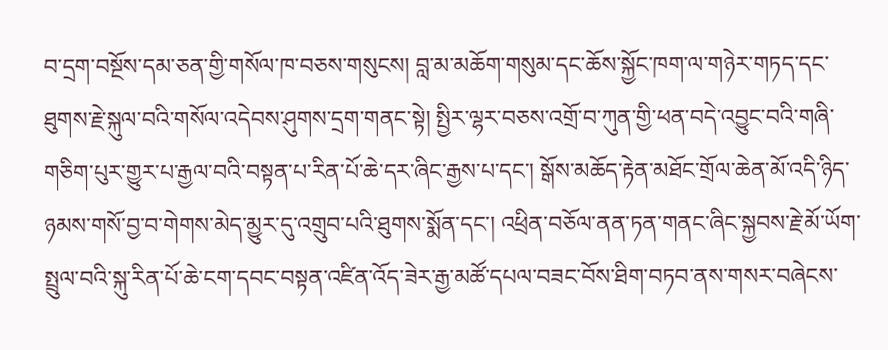བ་དྲག་བསྔོས་དམ་ཅན་གྱི་གསོལ་ཁ་བཅས་གསུངས། བླ་མ་མཆོག་གསུམ་དང་ཆོས་སྐྱོང་ཁག་ལ་གཉེར་གཏད་དང་ཐུགས་རྗེ་སྐུལ་བའི་གསོལ་འདེབས་ཤུགས་དྲག་གནང་སྟེ། སྤྱིར་ལྷར་བཅས་འགྲོ་བ་ཀུན་གྱི་ཕན་བདེ་འབྱུང་བའི་གཞི་གཅིག་པུར་གྱུར་པ་རྒྱལ་བའི་བསྟན་པ་རིན་པོ་ཆེ་དར་ཞིང་རྒྱས་པ་དང་། སྒོས་མཆོད་རྟེན་མཐོང་གྲོལ་ཆེན་མོ་འདི་ཉིད་ཉམས་གསོ་བྱ་བ་གེགས་མེད་མྱུར་དུ་འགྲུབ་པའི་ཐུགས་སྨོན་དང་། འཕྲིན་བཅོལ་ནན་ཏན་གནང་ཞིང་སྐྱབས་རྗེ་མོ་ཡོག་སྤྲུལ་བའི་སྐུ་རིན་པོ་ཆེ་ངག་དབང་བསྟན་འཛིན་འོད་ཟེར་རྒྱ་མཚོ་དཔལ་བཟང་བོས་ཐིག་བཏབ་ནས་གསར་བཞེངས་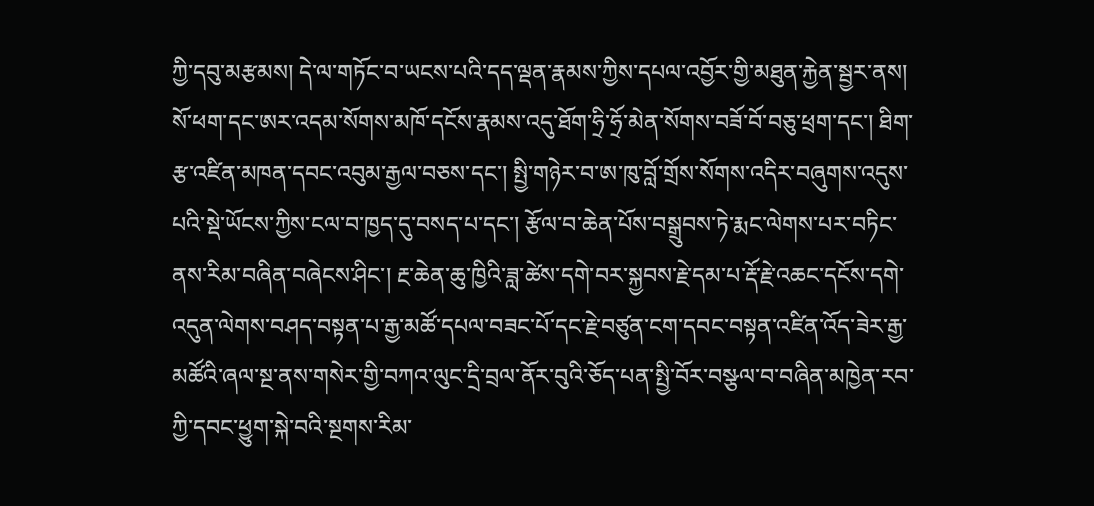ཀྱི་དབུ་མརྩམས། དེ་ལ་གཏོང་བ་ཡངས་པའི་དད་ལྡན་རྣམས་ཀྱིས་དཔལ་འབྱོར་གྱི་མཐུན་རྐྱེན་སྦྱར་ནས། སོ་ཕག་དང་ཨར་འདམ་སོགས་མཁོ་དངོས་རྣམས་འདུ་ཐོག་ཧྲི་ཧྲོ་མེན་སོགས་བཟོ་བོ་བཅུ་ཕྲག་དང་། ཐིག་རྩ་འཛིན་མཁན་དབང་འབུམ་རྒྱལ་བཅས་དང་། སྤྱི་གཉེར་བ་ཨ་ཁུ་བློ་གྲོས་སོགས་འདིར་བཞུགས་འདུས་པའི་སྡེ་ཡོངས་ཀྱིས་ངལ་བ་ཁྱད་དུ་བསད་པ་དང་། རྩོལ་བ་ཆེན་པོས་བསྒྲུབས་ཏེ་རྨང་ལེགས་པར་བཏིང་ནས་རིམ་བཞིན་བཞེངས་ཤིང་། རྔ་ཆེན་ཆུ་ཁྱིའི་ཟླ་ཚེས་དགེ་བར་སྐྱབས་རྗེ་དམ་པ་རྡོ་རྗེ་འཆང་དངོས་དགེ་འདུན་ལེགས་བཤད་བསྟན་པ་རྒྱ་མཚོ་དཔལ་བཟང་པོ་དང་རྗེ་བཙུན་ངག་དབང་བསྟན་འཛིན་འོད་ཟེར་རྒྱ་མཚོའི་ཞལ་སྔ་ནས་གསེར་གྱི་བཀའ་ལུང་དྲི་བྲལ་ནོར་བུའི་ཅོད་པན་སྤྱི་བོར་བསྩལ་བ་བཞིན་མཁྱེན་རབ་ཀྱི་དབང་ཕྱུག་སྐེ་བའི་སྔགས་རིམ་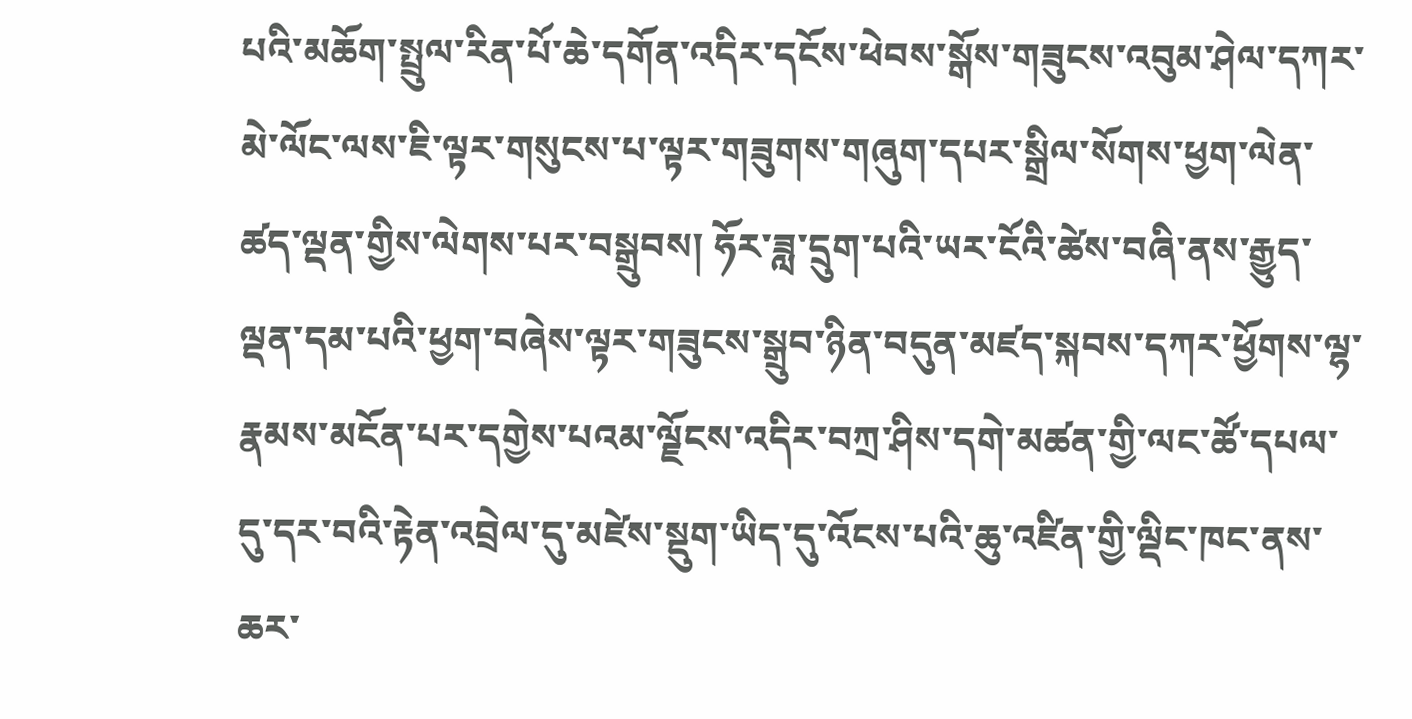པའི་མཆོག་སྤྲུལ་རིན་པོ་ཆེ་དགོན་འདིར་དངོས་ཕེབས་སྒོས་གཟུངས་འབུམ་ཤེལ་དཀར་མེ་ལོང་ལས་ཇི་ལྟར་གསུངས་པ་ལྟར་གཟུགས་གཞུག་དཔར་སྒྲིལ་སོགས་ཕྱག་ལེན་ཚད་ལྡན་གྱིས་ལེགས་པར་བསྒྲུབས། ཧོར་ཟླ་དྲུག་པའི་ཡར་ངོའི་ཚེས་བཞི་ནས་རྒྱུད་ལྡན་དམ་པའི་ཕྱག་བཞེས་ལྟར་གཟུངས་སྒྲུབ་ཉིན་བདུན་མཛད་སྐབས་དཀར་ཕྱོགས་ལྷ་རྣམས་མངོན་པར་དགྱེས་པའམ་ལྗོངས་འདིར་བཀྲ་ཤིས་དགེ་མཚན་གྱི་ལང་ཚོ་དཔལ་དུ་དར་བའི་རྟེན་འབྲེལ་དུ་མཛེས་སྡུག་ཡིད་དུ་འོངས་པའི་ཆུ་འཛིན་གྱི་ལྡིང་ཁང་ནས་ཆར་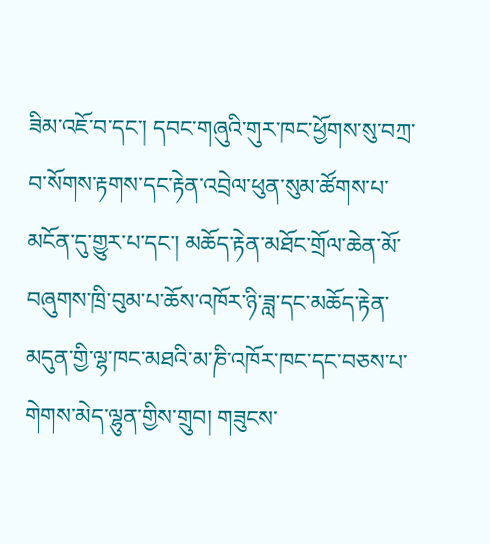ཟིམ་འཇོ་བ་དང་། དབང་གཞུའི་གུར་ཁང་ཕྱོགས་སུ་བཀྲ་བ་སོགས་རྟགས་དང་རྟེན་འབྲེལ་ཕུན་སུམ་ཚོགས་པ་མངོན་དུ་གྱུར་པ་དང་། མཆོད་རྟེན་མཐོང་གྲོལ་ཆེན་མོ་བཞུགས་ཁྲི་བུམ་པ་ཆོས་འཁོར་ཉི་ཟླ་དང་མཆོད་རྟེན་མདུན་གྱི་ལྷ་ཁང་མཐའི་མ་ཎི་འཁོར་ཁང་དང་བཅས་པ་གེགས་མེད་ལྷུན་གྱིས་གྲུབ། གཟུངས་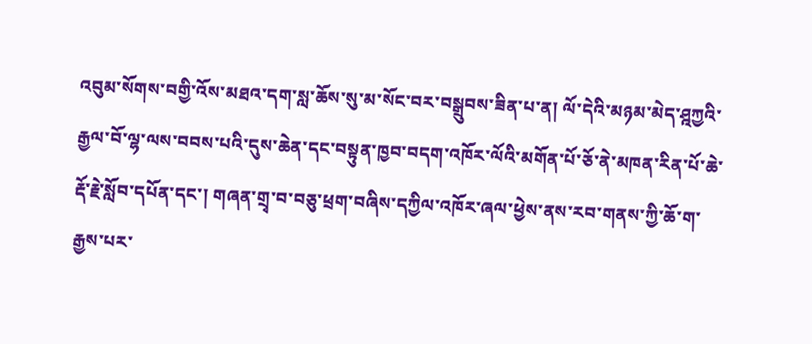འབུམ་སོགས་བགྱི་འོས་མཐའ་དག་སླ་ཆོས་སུ་མ་སོང་བར་བསྒྲུབས་ཟིན་པ་ན། ལོ་དེའི་མཉམ་མེད་ཤྰཀྱའི་རྒྱལ་བོ་ལྷ་ལས་བབས་པའི་དུས་ཆེན་དང་བསྟུན་ཁྱབ་བདག་འཁོར་ལོའི་མགོན་པོ་ཅོ་ནེ་མཁན་རིན་པོ་ཆེ་རྡོ་རྗེ་སློབ་དཔོན་དང་། གཞན་གྲྭ་བ་བཅུ་ཕྲག་བཞིས་དཀྱིལ་འཁོར་ཞལ་ཕྱེས་ནས་རབ་གནས་ཀྱི་ཆོ་ག་རྒྱས་པར་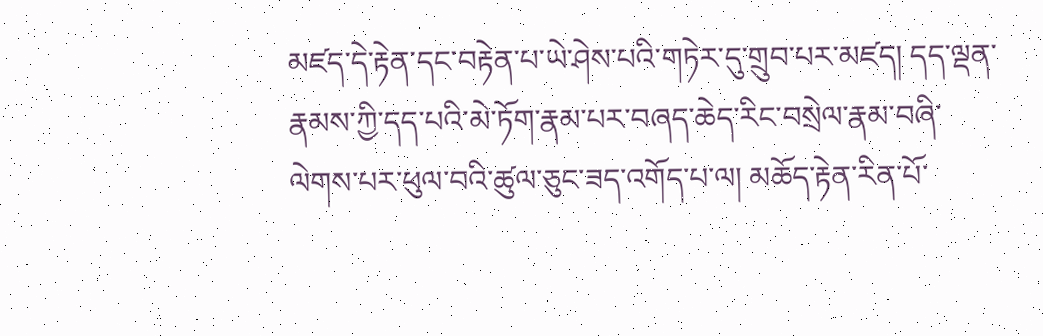མཛད་དེ་རྟེན་དང་བརྟེན་པ་ཡེ་ཤེས་པའི་གཏེར་དུ་གྲུབ་པར་མཛད། དད་ལྡན་རྣམས་ཀྱི་དད་པའི་མེ་ཏོག་རྣམ་པར་བཞད་ཆེད་རིང་བསྲེལ་རྣམ་བཞི་ལེགས་པར་ཕུལ་བའི་ཚུལ་ཅུང་ཟད་འགོད་པ་ལ། མཆོད་རྟེན་རིན་པོ་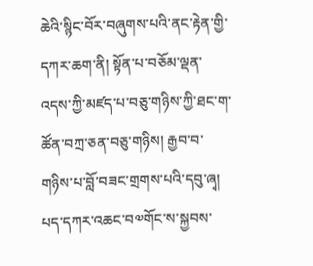ཆེའི་སྙིང་བོར་བཞུགས་པའི་ནང་རྟེན་གྱི་དཀར་ཆག་ནི། སྟོན་པ་བཅོམ་ལྡན་འདས་ཀྱི་མཛད་པ་བཅུ་གཉིས་ཀྱི་ཐང་ག་ཚོན་བཀྲ་ཅན་བཅུ་གཉིས། རྒྱབ་བ་གཉིས་པ་བློ་བཟང་གྲགས་པའི་དབུ་ཞྭ། པད་དཀར་འཆང་བ༧གོང་ས་སྐྱབས་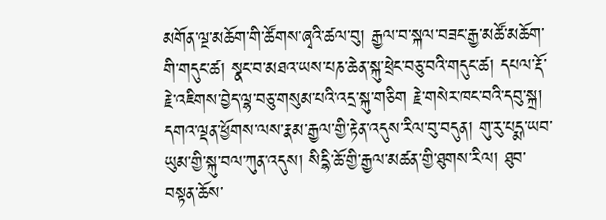མགོན་ལྔ་མཆོག་གི་ཚོགས་ཞྭའི་ཚལ་བུ། རྒྱལ་བ་སྐལ་བཟང་རྒྱ་མཚོ་མཆོག་གི་གདུང་ཚ། སྣང་བ་མཐའ་ཡས་པཎ་ཆེན་སྐུ་ཕྲེང་བཅུ་བའི་གདུང་ཚ། དཔལ་རྡོ་རྗེ་འཇིགས་བྱེད་ལྷ་བཅུ་གསུམ་པའི་འདྲ་སྐུ་གཅིག རྗེ་གསེར་ཁང་བའི་དབུ་སྐྲ། དགའ་ལྡན་ཕྱོགས་ལས་རྣམ་རྒྱལ་གྱི་རྟེན་འདུས་རིལ་བུ་བདུན། གུ་རུ་པདྨ་ཡབ་ཡུམ་གྱི་སྐུ་བལ་ཀུན་འདུས། སིདྷི་ཆོ་གྱི་རྒྱལ་མཚན་གྱི་ཐུགས་རིལ། ཐུབ་བསྟན་ཆོས་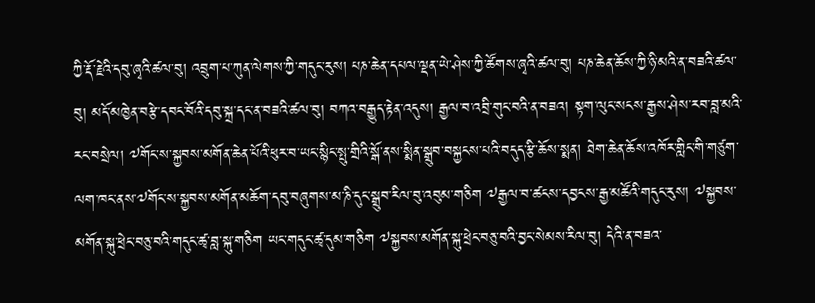ཀྱི་རྡོ་རྗེའི་དབུ་ཞྭའི་ཚལ་བུ། འབྲུག་པ་ཀུན་ལེགས་ཀྱི་གདུང་རུས། པཎ་ཆེན་དཔལ་ལྡན་ཡེ་ཤེས་ཀྱི་ཚོགས་ཞྭའི་ཚལ་བུ། པཎ་ཆེན་ཆོས་ཀྱི་ཉི་མའི་ན་བཟའི་ཚལ་བུ། མདོ་མཁྱེན་བརྩེ་དབང་བོའི་དབུ་སྐྲ་དང་ན་བཟའི་ཚལ་བུ། བཀའ་བརྒྱུད་རྟེན་འདུས། རྒྱལ་བ་འབྲི་གུང་བའི་ན་བཟའ། སྟག་ལུང་སངས་རྒྱས་ཤེས་རབ་བླ་མའི་རང་བསྲེལ། ༧གོང་ས་སྐྱབས་མགོན་ཆེན་པོའི་ཕུར་བ་ཡང་སྙིང་སྤུ་གྲིའི་སྒོ་ནས་སྨིན་སྒྲུབ་བསྐྱངས་པའི་བདུད་རྩི་ཆོས་སྨན། ཐེག་ཆེན་ཆོས་འཁོར་གླིང་གི་གཙུག་ལག་ཁང་ནས་༧གོང་ས་སྐྱབས་མགོན་མཆོག་དབུ་བཞུགས་མ་ཎི་དུང་སྒྲུབ་རིལ་བུ་འབུམ་གཅིག ༧རྒྱལ་བ་ཚངས་དབྱངས་རྒྱ་མཚོའི་གདུང་རུས། ༧སྐྱབས་མགོན་སྐུ་ཕྲེང་བཅུ་བའི་གདུང་ཚྭ་བླ་སྐུ་གཅིག ཡང་གདུང་ཚྭ་དུམ་གཅིག ༧སྐྱབས་མགོན་སྐུ་ཕྲེང་བཅུ་བའི་བྱང་སེམས་རིལ་བུ། དེའི་ན་བཟའ་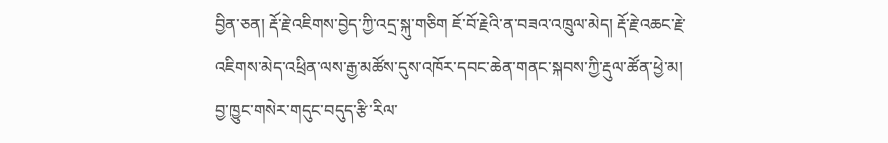བྱིན་ཅན། རྡོ་རྗེ་འཇིགས་བྱེད་ཀྱི་འདྲ་སྐུ་གཅིག ཇོ་བོ་རྗེའི་ན་བཟའ་འཁྲུལ་མེད། རྡོ་རྗེ་འཆང་རྗེ་འཇིགས་མེད་འཕྲིན་ལས་རྒྱ་མཚོས་དུས་འཁོར་དབང་ཆེན་གནང་སྐབས་ཀྱི་རྡུལ་ཚོན་ཕྱེ་མ། བྱ་ཁྱུང་གསེར་གདུང་བདུད་རྩི་རིལ་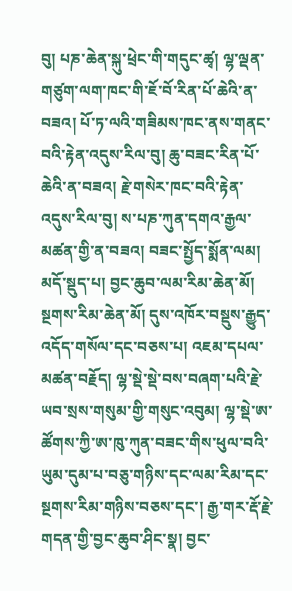བུ། པཎ་ཆེན་སྐུ་ཕྲེང་གི་གདུང་ཚྭ། ལྷ་ལྡན་གཙུག་ལག་ཁང་གི་ཇོ་བོ་རིན་པོ་ཆེའི་ན་བཟའ། པོ་ཏ་ལའི་གཟིམས་ཁང་ནས་གནང་བའི་རྟེན་འདུས་རིལ་བུ། ཆུ་བཟང་རིན་པོ་ཆེའི་ན་བཟའ། རྗེ་གསེར་ཁང་བའི་རྟེན་འདུས་རིལ་བུ། ས་པཎ་ཀུན་དགའ་རྒྱལ་མཚན་གྱི་ན་བཟའ། བཟང་སྤྱོད་སྨོན་ལམ། མདོ་སྡུད་པ། བྱང་ཆུབ་ལམ་རིམ་ཆེན་མོ། སྔགས་རིམ་ཆེན་མོ། དུས་འཁོར་བསྡུས་རྒྱུད་འདོད་གསོལ་དང་བཅས་པ། འཇམ་དཔལ་མཚན་བརྗོད། ལྷ་སྡེ་སྡེ་བས་བཞག་པའི་རྗེ་ཡབ་སྲས་གསུམ་གྱི་གསུང་འབུམ། ལྷ་སྡེ་ཨ་ཚོགས་ཀྱི་ཨ་ཁུ་ཀུན་བཟང་གིས་ཕུལ་བའི་ཡུམ་དུམ་པ་བཅུ་གཉིས་དང་ལམ་རིམ་དང་སྔགས་རིམ་གཉིས་བཅས་དང་། རྒྱ་གར་རྡོ་རྗེ་གདན་གྱི་བྱང་ཆུབ་ཤིང་སྣ། བྱང་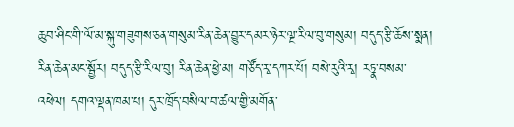ཆུབ་ཤིང་གི་ལོ་མ་སྐུ་གཟུགས་ཅན་གསུམ་རིན་ཆེན་བྱུར་དམར་ཉེར་ལྔ་རིལ་བུ་གསུམ། བདུད་རྩི་ཆོས་སྨན། རིན་ཆེན་མང་སྦྱོར། བདུད་རྩི་རིལ་བུ། རིན་ཆེན་ཕྱེ་མ། གཙོད་རྭ་དཀར་པོ། བསེ་རུའི་རྭ། རཏྣ་བསམ་འཕེལ། དགའ་ལྡན་ཁམ་པ། དུར་ཁྲོད་བསིལ་བ་ཚལ་གྱི་མགོན་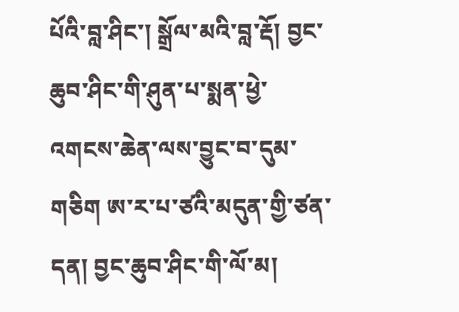པོའི་བླ་ཤིང་། སྒྲོལ་མའི་བླ་རྡོ། བྱང་ཆུབ་ཤིང་གི་ཤུན་པ་སྨན་ཕྱེ་འགངས་ཆེན་ལས་བྱུང་བ་དུམ་གཅིག ཨ་ར་པ་ཙའི་མདུན་གྱི་ཙན་དན། བྱང་ཆུབ་ཤིང་གི་ལོ་མ།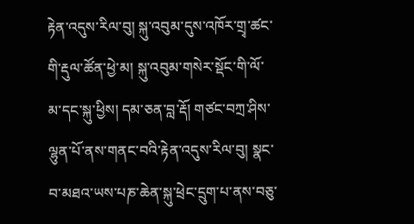རྟེན་འདུས་རིལ་བུ། སྐུ་འབུམ་དུས་འཁོར་གྲྭ་ཚང་གི་རྡུལ་ཚོན་ཕྱེ་མ། སྐུ་འབུམ་གསེར་སྡོང་གི་ལོ་མ་དང་སྐུ་ཕྱིས། དམ་ཅན་བླ་རྡོ། གཙང་བཀྲ་ཤིས་ལྷུན་པོ་ནས་གནང་བའི་རྟེན་འདུས་རིལ་བུ། སྣང་བ་མཐའ་ཡས་པཎ་ཆེན་སྐུ་ཕྲེང་དྲུག་པ་ནས་བཅུ་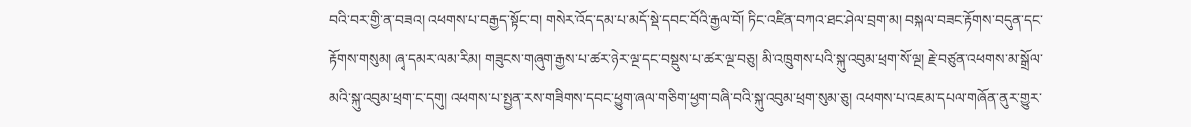བའི་བར་གྱི་ན་བཟའ། འཕགས་པ་བརྒྱད་སྟོང་བ། གསེར་འོད་དམ་པ་མདོ་སྡེ་དབང་བོའི་རྒྱལ་བོ། ཏིང་འཛིན་བཀའ་ཐང་ཤེལ་བྲག་མ། བསྐལ་བཟང་རྟོགས་བདུན་དང་རྟོགས་གསུམ། ཞྭ་དམར་ལམ་རིམ། གཟུངས་གཞུག་རྒྱས་པ་ཚར་ཉེར་ལྔ་དང་བསྡུས་པ་ཚར་ལྔ་བཅུ། མི་འཁྲུགས་པའི་སྐུ་འབུམ་ཕྲག་སོ་ལྔ། རྗེ་བཙུན་འཕགས་མ་སྒྲོལ་མའི་སྐུ་འབུམ་ཕྲག་ང་དགུ། འཕགས་པ་སྤྱན་རས་གཟིགས་དབང་ཕྱུག་ཞལ་གཅིག་ཕྱག་བཞི་བའི་སྐུ་འབུམ་ཕྲག་སུམ་ཅུ། འཕགས་པ་འཇམ་དཔལ་གཞོན་ནུར་གྱུར་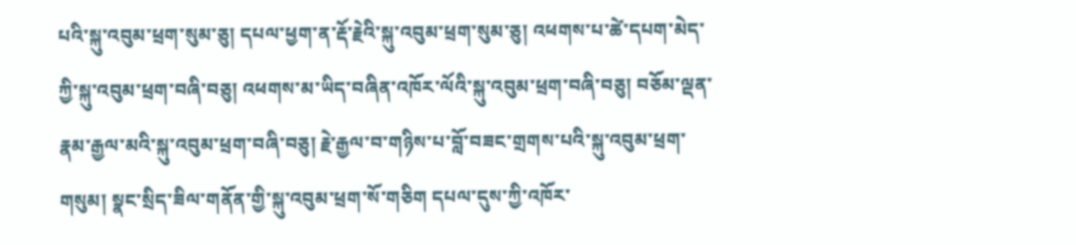པའི་སྐུ་འབུམ་ཕྲག་སུམ་ཅུ། དཔལ་ཕྱག་ན་རྡོ་རྗེའི་སྐུ་འབུམ་ཕྲག་སུམ་ཅུ། འཕགས་པ་ཚེ་དཔག་མེད་ཀྱི་སྐུ་འབུམ་ཕྲག་བཞི་བཅུ། འཕགས་མ་ཡིད་བཞིན་འཁོར་ལོའི་སྐུ་འབུམ་ཕྲག་བཞི་བཅུ། བཅོམ་ལྡན་རྣམ་རྒྱལ་མའི་སྐུ་འབུམ་ཕྲག་བཞི་བཅུ། རྗེ་རྒྱལ་བ་གཉིས་པ་བློ་བཟང་གྲགས་པའི་སྐུ་འབུམ་ཕྲག་གསུམ། སྣང་སྲིད་ཟིལ་གནོན་གྱི་སྐུ་འབུམ་ཕྲག་སོ་གཅིག དཔལ་དུས་ཀྱི་འཁོར་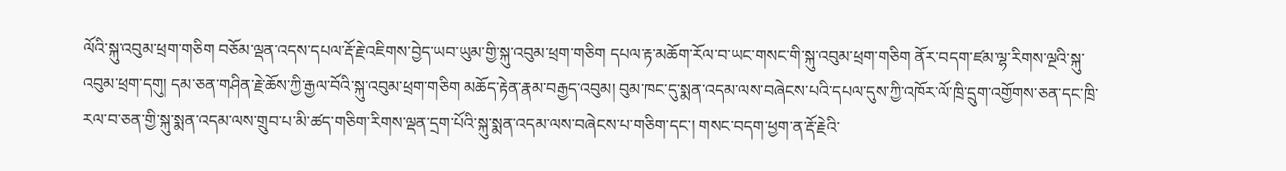ལོའི་སྐུ་འབུམ་ཕྲག་གཅིག བཅོམ་ལྡན་འདས་དཔལ་རྡོ་རྗེ་འཇིགས་བྱེད་ཡབ་ཡུམ་གྱི་སྐུ་འབུམ་ཕྲག་གཅིག དཔལ་རྟ་མཆོག་རོལ་བ་ཡང་གསང་གི་སྐུ་འབུམ་ཕྲག་གཅིག ནོར་བདག་ཛམ་ལྷ་རིགས་ལྔའི་སྐུ་འབུམ་ཕྲག་དགུ། དམ་ཅན་གཤིན་རྗེ་ཆོས་ཀྱི་རྒྱལ་བོའི་སྐུ་འབུམ་ཕྲག་གཅིག མཆོད་རྟེན་རྣམ་བརྒྱད་འབུམ། བུམ་ཁང་དུ་སྨན་འདམ་ལས་བཞེངས་པའི་དཔལ་དུས་ཀྱི་འཁོར་ལོ་ཁྲི་དྲུག་འགྱོགས་ཅན་དང་ཁྲི་རལ་བ་ཅན་གྱི་སྐུ་སྨན་འདམ་ལས་གྲུབ་པ་མི་ཚད་གཅིག་རིགས་ལྡན་དྲག་པོའི་སྐུ་སྨན་འདམ་ལས་བཞེངས་པ་གཅིག་དང་། གསང་བདག་ཕྱག་ན་རྡོ་རྗེའི་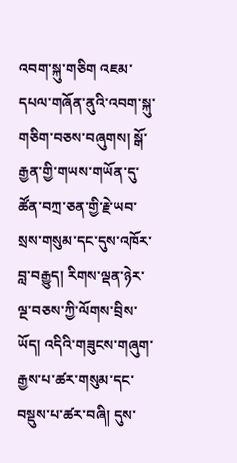འབག་སྐུ་གཅིག འཇམ་དཔལ་གཞོན་ནུའི་འབག་སྐུ་གཅིག་བཅས་བཞུགས། སྒོ་རྒྱན་གྱི་གཡས་གཡོན་དུ་ཚོན་བཀྲ་ཅན་གྱི་རྗེ་ཡབ་སྲས་གསུམ་དང་དུས་འཁོར་བླ་བརྒྱུད། རིགས་ལྡན་ཉེར་ལྔ་བཅས་ཀྱི་ལོགས་བྲིས་ཡོད། འདིའི་གཟུངས་གཞུག་རྒྱས་པ་ཚར་གསུམ་དང་བསྡུས་པ་ཚར་བཞི། དུས་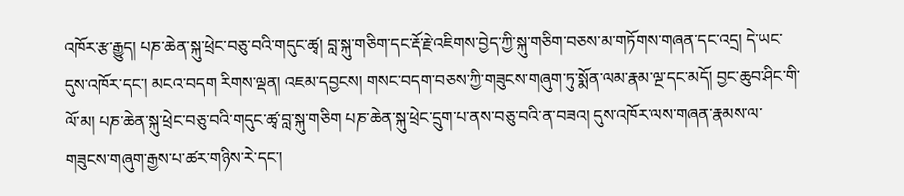འཁོར་རྩ་རྒྱུད། པཎ་ཆེན་སྐུ་ཕྲེང་བཅུ་བའི་གདུང་ཚྭ། བླ་སྐུ་གཅིག་དང་རྡོ་རྗེ་འཇིགས་བྱེད་ཀྱི་སྐུ་གཅིག་བཅས་མ་གཏོགས་གཞན་དང་འདྲ། དེ་ཡང་དུས་འཁོར་དང་། མངའ་བདག རིགས་ལྡན། འཇམ་དབྱངས། གསང་བདག་བཅས་ཀྱི་གཟུངས་གཞུག་ཏུ་སྨོན་ལམ་རྣམ་ལྔ་དང་མདོ། བྱང་ཆུབ་ཤིང་གི་ལོ་མ། པཎ་ཆེན་སྐུ་ཕྲེང་བཅུ་བའི་གདུང་ཚྭ་བླ་སྐུ་གཅིག པཎ་ཆེན་སྐུ་ཕྲེང་དྲུག་པ་ནས་བཅུ་བའི་ན་བཟའ། དུས་འཁོར་ལས་གཞན་རྣམས་ལ་གཟུངས་གཞུག་རྒྱས་པ་ཚར་གཉིས་རེ་དང་།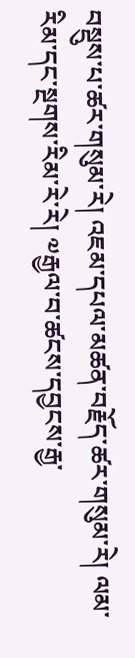བསྡུས་པ་ཚར་གསུམ་རེ། འཇམ་དཔལ་མཚན་བརྗོད་ཚར་གསུམ་རེ། ལམ་རིམ་དང་སྔགས་རིམ་རེ་རེ། ༧རྒྱལ་བ་ཚངས་དབྱངས་རྒྱ་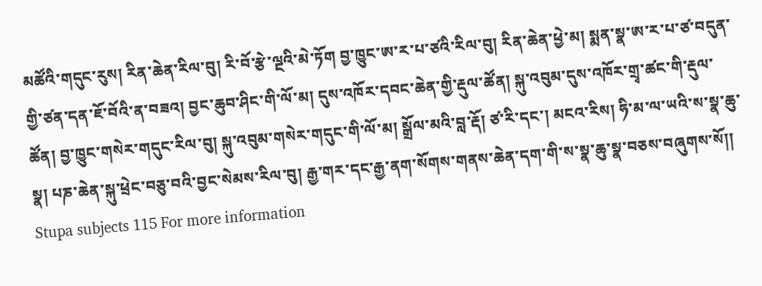མཚོའི་གདུང་རུས། རིན་ཆེན་རིལ་བུ། རི་བོ་རྩེ་ལྔའི་མེ་ཏོག བྱ་ཁྱུང་ཨ་ར་པ་ཙའི་རིལ་བུ། རིན་ཆེན་ཕྱེ་མ། སྨན་སྣ་ཨ་ར་པ་ཙ་བདུན་གྱི་ཙན་དན་ཇོ་བོའི་ན་བཟའ། བྱང་ཆུབ་ཤིང་གི་ལོ་མ། དུས་འཁོར་དབང་ཆེན་གྱི་རྡུལ་ཚོན། སྐུ་འབུམ་དུས་འཁོར་གྲྭ་ཚང་གི་རྡུལ་ཚོན། བྱ་ཁྱུང་གསེར་གདུང་རིལ་བུ། སྐུ་འབུམ་གསེར་གདུང་གི་ལོ་མ། སྒྲོལ་མའི་བླ་རྡོ། ཙ་རི་དང་། མངའ་རིས། ཧི་མ་ལ་ཡའི་ས་སྣ་ཆུ་སྣ། པཎ་ཆེན་སྐུ་ཕྲེང་བཅུ་བའི་བྱང་སེམས་རིལ་བུ། རྒྱ་གར་དང་རྒྱ་ནག་སོགས་གནས་ཆེན་དག་གི་ས་སྣ་ཆུ་སྣ་བཅས་བཞུགས་སོ།། Stupa subjects 115 For more information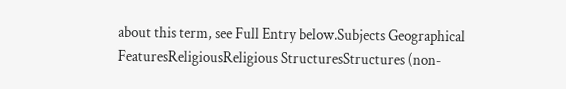about this term, see Full Entry below.Subjects Geographical FeaturesReligiousReligious StructuresStructures (non-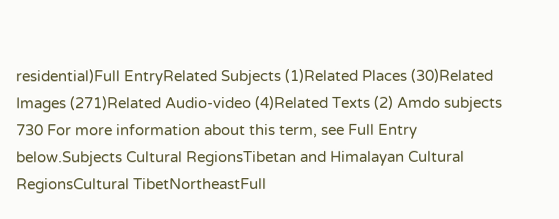residential)Full EntryRelated Subjects (1)Related Places (30)Related Images (271)Related Audio-video (4)Related Texts (2) Amdo subjects 730 For more information about this term, see Full Entry below.Subjects Cultural RegionsTibetan and Himalayan Cultural RegionsCultural TibetNortheastFull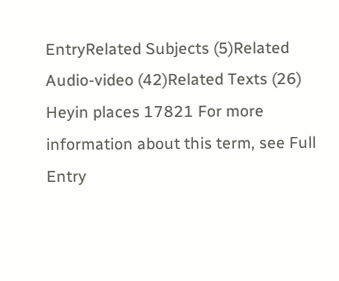EntryRelated Subjects (5)Related Audio-video (42)Related Texts (26) Heyin places 17821 For more information about this term, see Full Entry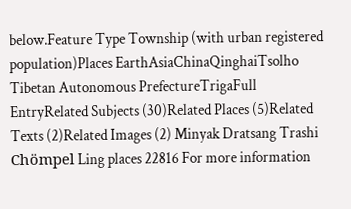below.Feature Type Township (with urban registered population)Places EarthAsiaChinaQinghaiTsolho Tibetan Autonomous PrefectureTrigaFull EntryRelated Subjects (30)Related Places (5)Related Texts (2)Related Images (2) Minyak Dratsang Trashi Chömpel Ling places 22816 For more information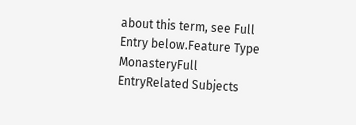about this term, see Full Entry below.Feature Type MonasteryFull EntryRelated Subjects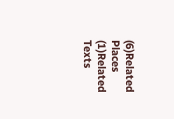(6)Related Places (1)Related Texts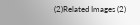(2)Related Images (2)